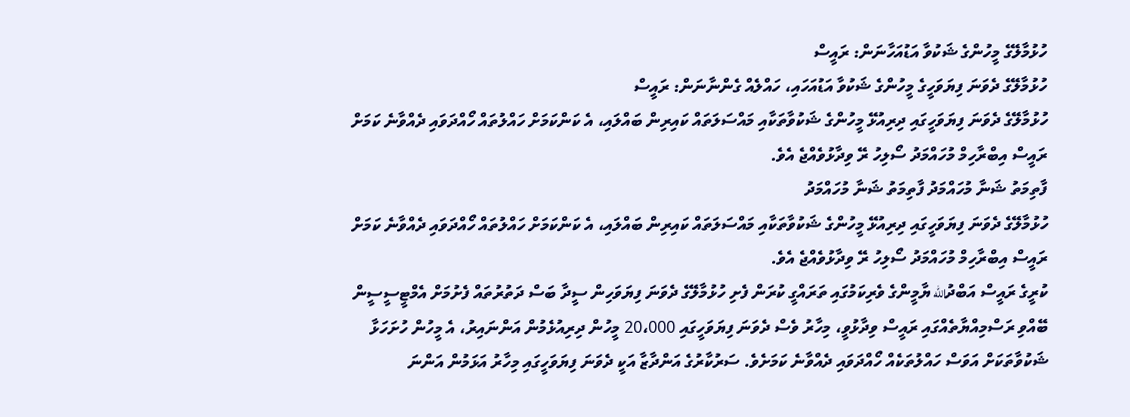ހުޅުމާލޭގެ މީހުންގެ ޝަކުވާ އަޑުއަހާނަން: ރައީސް
ހުޅުމާލޭގެ ދެވަނަ ފިޔަވަހީގެ މީހުންގެ ޝަކުވާ އަޑުއަހައި، ހައްލެއް ގެންނާނަން: ރައީސް
ހުޅުމާލޭގެ ދެވަނަ ފިޔަވަހީގައި ދިރިއުޅޭ މީހުންގެ ޝަކުވާތަކާއި މައްސަލަތައް ކައިރިން ބައްލައި، އެ ކަންކަމަށް ހައްލުތައް ހޯއްދަވައި ދެއްވާނެ ކަމަށް ރައީސް އިބްރާހިމް މުހައްމަދު ސޯލިހު ރޭ ވިދާޅުވެއްޖެ އެވެ.
ފާތިމަތު ޝަނާ މުހައްމަދު ފާތިމަތު ޝަނާ މުހައްމަދު
ހުޅުމާލޭގެ ދެވަނަ ފިޔަވަހީގައި ދިރިއުޅޭ މީހުންގެ ޝަކުވާތަކާއި މައްސަލަތައް ކައިރިން ބައްލައި، އެ ކަންކަމަށް ހައްލުތައް ހޯއްދަވައި ދެއްވާނެ ކަމަށް ރައީސް އިބްރާހިމް މުހައްމަދު ސޯލިހު ރޭ ވިދާޅުވެއްޖެ އެވެ.
ކުރީގެ ރައީސް އަބްދުالله ޔާމީންގެ ވެރިކަމުގައި ތަރައްގީ ކުރަން ފެށި ހުޅުމާލޭގެ ދެވަނަ ފިޔަވަހިން ސީދާ ބަސް ދަތުރުތައް ފެށުމަށް އެމްޓީސީސީން ބޭއްވި ރަސްމިއްޔާތެއްގައި ރައީސް ވިދާޅުވީ، މިހާރު ވެސް ދެވަނަ ފިޔަވަހީގައި 20،000 މީހުން ދިރިއުޅެމުން އަންނައިރު، އެ މީހުން ހުށަހަޅާ ޝަކުވާތަކަށް އަވަސް ހައްލުތަކެއް ހޯއްދަވައި ދެއްވާނެ ކަމަށެވެ. ސަރުކާރުގެ އަންދާޒާ އަކީ ދެވަނަ ފިޔަވަހީގައި މިހާރު އަޅަމުން އަންނަ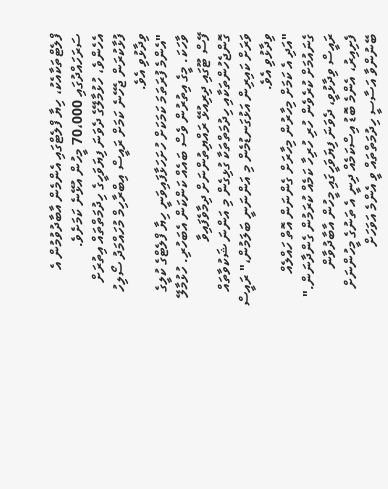ފްލެޓްތަކާއެކު، ހިޔާ ފްލެޓްގައި އެންމެން އާބާދުވުމުން އެ ސަރަހައްދުގައި 70،000 މީހުން އުޅޭނެ ކަމަށެވެ.
އެހެންވެ، ހުޅުމާލޭގެ ދެވަނަ ފިޔަވަހީގެ ހިދުމަތްތައް އިތުރަށް ފުޅާކުރަން ޖެހޭނެ ކަމަށް ރައީސް އިބްރާހިމް މުހައްމަދު ސޯލިހު ވިދާޅުވި އެވެ.
"އެންމެ ފުރަތަމަ ކަމަކަށް ހުށަހަޅާފައިވަނީ ހިޔާ ފްލެޓްގެ ކުލީގެ ވާހަކަ. މީގެ އިތުރުން ވެސް ބައެއް ކަންކަން އެބަހުރި. ހުޅުމާލޭ ފޭސް ޓޫގައި ދިރިއުޅޭ ރައްޔިތުންނަށް ދިމާވެފައިވާ ގޮންޖެހުންތަކާއި ހިދުމަތްތަކާ ގުޅިގެން މި އަންނަ ޝަކުވާތައް ވަރަށް ކައިރިން އަޅުގަނޑުމެން މި އަންނަނީ ބަލަމުން،" ރައީސް ވިދާޅުވި އެވެ.
"އަދި އެ ކަމަށް މިހާރުން މިހާރަށް ގެންނަން އޮތް ހައްލެއް ގެނައުމަށް ކުރެވެން ހުރި ހުރިހާ ކަމެއް ކުރަމުން ގެންދާނަން."
ރައީސް ވިދާޅުވީ، ދެވަނަ ފިޔަވަހީގައި މީހުން އާބާދުވާން ފެށިއިރު، އެންމެ ބޮޑު އިސްކަމެއް ދިނީ އެ ތަނުގެ މީހުންނަށް ބޭނުންވާ އަސާސީ ހިދުމަތްތައް ވީ އެންމެ އަވަހަށް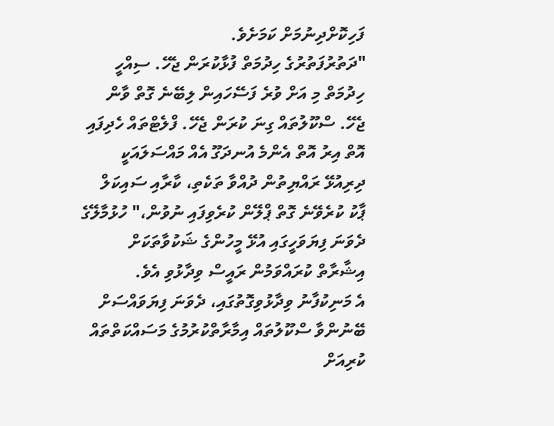ފަހިކޮށްދިނުމަށް ކަމަށެވެ.
"ދަތުރުފަތުރުގެ ހިދުމަތް ފުޅާކުރަން ޖެހޭ. ސިއްހީ ހިދުމަތް މި އަށް ވުރެ ފަސޭހައިން ލިބޭނެ ގޮތް ވާން ޖެހޭ. ސްކޫލުތައް ގިނަ ކުރަން ޖެހޭ. ފްލެޓްތައް ހެދިފައި އޮތް އިރު އޮތް އެންމެ އުނދަގޫ އެއް މައްސަލައަކީ ދިރިއުޅޭ ރައްޔިތުން ދުއްވާ ތަކެތި، ކާރާއި ސައިކަލް ޕާކު ކުރެވޭނެ ގޮތް ޕްލޭން ކުރެވިފައި ނުވުން،" ހުޅުމާލޭގެ ދެވަނަ ފިޔަވަހީގައި އުޅޭ މީހުންގެ ޝަކުވާތަކަށް އިޝާރާތް ކުރައްވަމުން ރައީސް ވިދާޅުވި އެވެ.
އެ މަނިކުފާނު ވިދާޅުވިގޮތުގައި، ދެވަނަ ފިޔަވައްސަށް ބޭނުންވާ ސްކޫލުތައް އިމާރާތްކުރުމުގެ މަސައްކަތްތައް ކުރިއަށް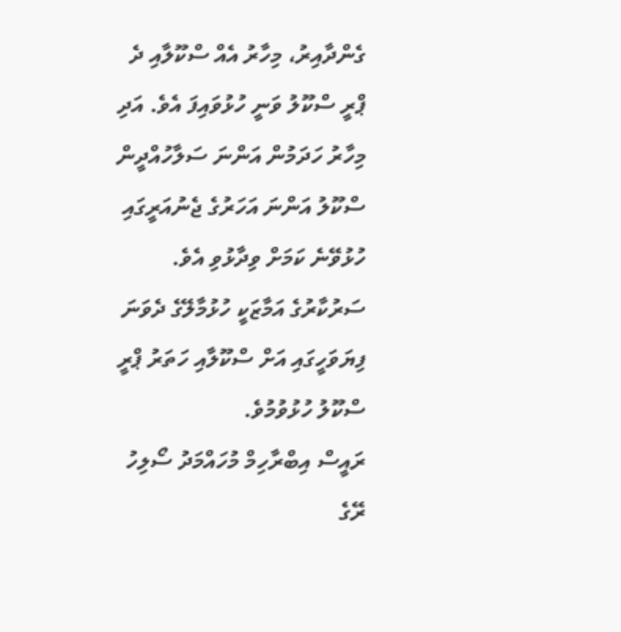ގެންދާއިރު، މިހާރު އެއް ސްކޫލާއި ދެ ޕްރީ ސްކޫލު ވަނީ ހުޅުވައިފަ އެވެ. އަދި މިހާރު ހަދަމުން އަންނަ ސަލާހުއްދީން ސްކޫލު އަންނަ އަހަރުގެ ޖެނުއަރީގައި ހުޅުވޭނެ ކަމަށް ވިދާޅުވި އެވެ.
ސަރުކާރުގެ އަމާޒަކީ ހުޅުމާލޭގެ ދެވަނަ ފިޔަވަހީގައި އަށް ސްކޫލާއި ހަތަރު ޕްރީ ސްކޫލު ހުޅުވުމުވެ.
ރައީސް އިބްރާހިމް މުހައްމަދު ސޯލިހު ރޭގެ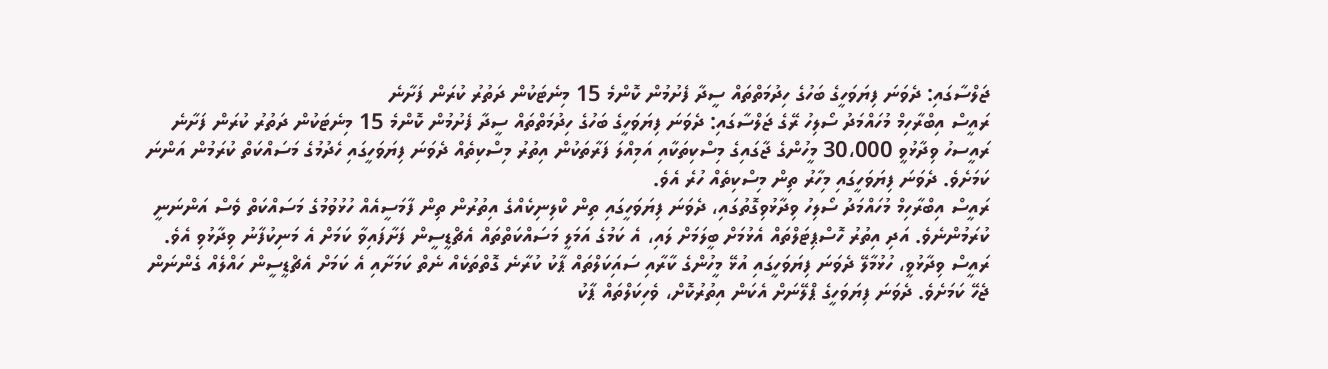ޖަލްސާގައި: ދެވަނަ ފިޔަވަހީގެ ބަހުގެ ހިދުމަތްތައް ސީދާ ފެށުމުން ކޮންމެ 15 މިނެޓަކުން ދަތުރު ކުރަން ފަށާނެ
ރައީސް އިބްރާހިމް މުހައްމަދު ސޯލިހު ރޭގެ ޖަލްސާގައި: ދެވަނަ ފިޔަވަހީގެ ބަހުގެ ހިދުމަތްތައް ސީދާ ފެށުމުން ކޮންމެ 15 މިނެޓަކުން ދަތުރު ކުރަން ފަށާނެ
ރައީސހު ވިދާޅުވީ 30،000 މީހުންގެ ޖާގައިގެ މިސްކިތަކާއި އަމިއްލަ ފަރާތަކުން އިތުރު މިސްކިތެއް ދެވަނަ ފިޔަވަހީގައި ހެދުމުގެ މަސައްކަތް ކުރަމުން އަންނަ ކަމަށެވެ. ދެވަނަ ފިޔަވަހީގައި މިހާރު ތިން މިސްކިތެއް ހުރެ އެވެ.
ރައީސް އިބްރާހިމް މުހައްމަދު ސޯލިހު ވިދާޅުވިގޮތުގައި، ދެވަނަ ފިޔަވަހީގައި ތިން ކްލިނިކެއްގެ އިތުރުން ތިން ފާމަސީއެއް ހުޅުވުމުގެ މަސައްކަތް ވެސް އަންނަނީ ކުރަމުންނެވެ. އަދި އިތުރު ހޮސްޕިޓަލްތައް އެޅުމަށް ބީލަމަށް ލައި، އެ ކަމުގެ އަމަލީ މަސައްކަތްތައް އެޗްޑީސީން ފަށާފައިވާ ކަމަށް އެ މަނިކުފާނު ވިދާޅުވި އެވެ.
ރައީސް ވިދާޅުވީ، ހުޅުމާލޭ ދެވަނަ ފިޔަވަހީގައި އުޅޭ މީހުންގެ ކާރާއި ސައިަކަލްތައް ޕާކު ކުރާނެ ގޮތްތަކެއް ނެތް ކަމަށާއި އެ ކަމަށް އެޗްޑީސީން ހައްލެއް ގެންނަން ޖެހޭ ކަމަށެވެ. ދެވަނަ ފިޔަވަހީގެ ޕްލޭނަށް އެކަން އިތުރުކޮށް، ވެހިކަލްތައް ޕާކު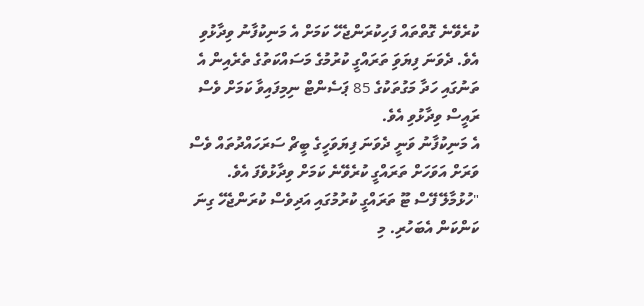ކުރެވޭނެ ގޮތްތައް ފަހިކުރަންޖެހޭ ކަމަށް އެ މަނިކުފާނު ވިދާޅުވި އެވެ. ދެވަނަ ފިޔަވަި ތަރައްގީ ކުރުމުގެ މަސައްކަތުގެ ތެރެއިން އެ ތަނުގައި ހަދާ މަގުތަކުގެ 85 ޕަސެންޓް ނިމިފައިވާ ކަމަށް ވެސް ރައީސް ވިދާޅުވި އެވެ.
އެ މަނިކުފާނު ވަނީ ދެވަނަ ފިޔަވަހީގެ ބީޗް ސަރަހައްދުތައް ވެސް ވަރަށް އަވަހަށް ތަރައްގީ ކުރެވޭނެ ކަމަށް ވިދާޅުވެފަ އެވެ.
"ހުޅުމާލޭ ފޭސް ޓޫ ތަރައްގީ ކުރުމުގައި އަދިވެސް ކުރަންޖެހޭ ގިނަ ކަންކަން އެބަހުރި. މި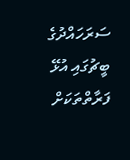ސަރަހައްދުގެ ބީޗުގައި އުޅޭ ފަރާތްތަކަށް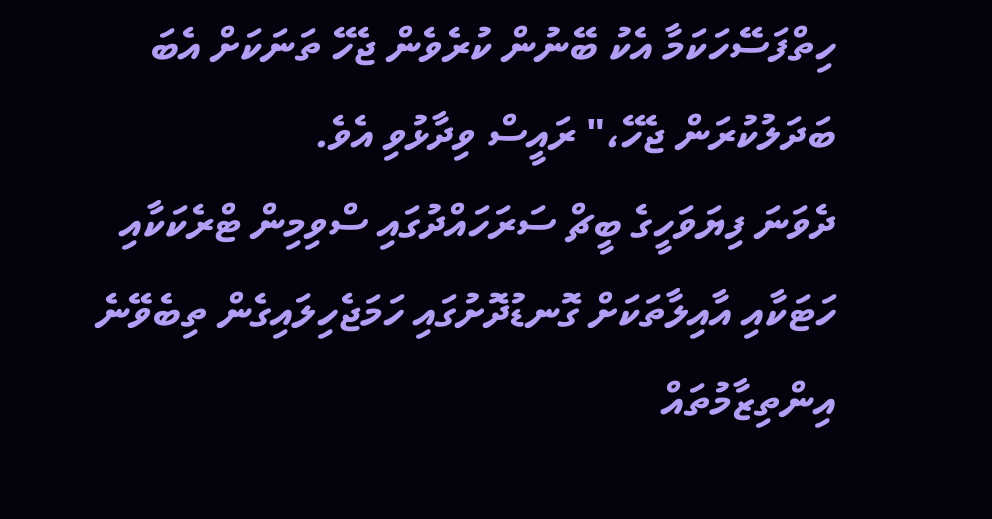ހިތްފަސޭހަކަމާ އެކު ބޭނުން ކުރެވެން ޖެހޭ ތަނަކަށް އެބަ ބަދަލުކުރަން ޖެހޭ،" ރައީސް ވިދާޅުވި އެވެ.
ދެވަނަ ފިޔަވަހީގެ ބީޗް ސަރަހައްދުގައި ސްވިމިން ޓްރެކަކާއި ހަޓަކާއި އާއިލާތަކަށް ގޮނޑުދޮށުގައި ހަމަޖެހިލައިގެން ތިބެވޭނެ އިންތިޒާމުތައް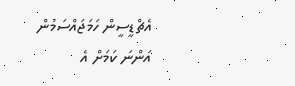އެޗްޑީސީން ހަމަޖައްސަމުން އަންނަ ކަމަށް އެ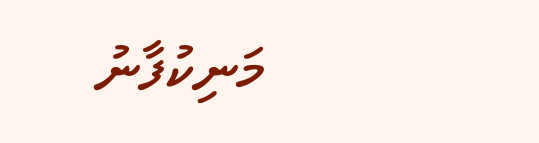މަނިކުފާނު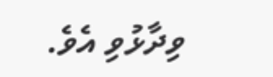ވިދާޅުވި އެވެ.